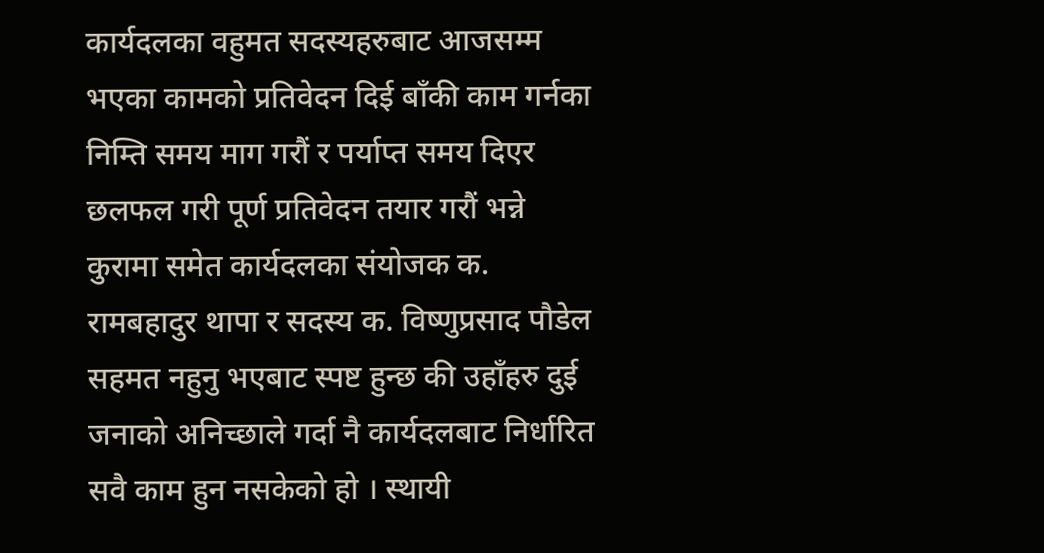कार्यदलका वहुमत सदस्यहरुबाट आजसम्म भएका कामको प्रतिवेदन दिई बाँकी काम गर्नका निम्ति समय माग गरौं र पर्याप्त समय दिएर छलफल गरी पूर्ण प्रतिवेदन तयार गरौं भन्ने कुरामा समेत कार्यदलका संयोजक क. रामबहादुर थापा र सदस्य क. विष्णुप्रसाद पौडेल सहमत नहुनु भएबाट स्पष्ट हुन्छ की उहाँहरु दुई जनाको अनिच्छाले गर्दा नै कार्यदलबाट निर्धारित सवै काम हुन नसकेको हो । स्थायी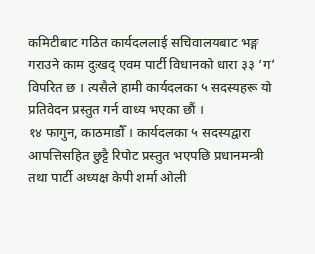कमिटीबाट गठित कार्यदललाई सचिवालयबाट भङ्ग गराउने काम दुःखद् एवम पार्टी विधानको धारा ३३ ‘ग’ विपरित छ । त्यसैले हामी कार्यदलका ५ सदस्यहरू यो प्रतिवेदन प्रस्तुत गर्न वाध्य भएका छौं ।
१४ फागुन, काठमाडौँ । कार्यदलका ५ सदस्यद्वारा आपत्तिसहित छुट्टै रिपोट प्रस्तुत भएपछि प्रधानमन्त्री तथा पार्टी अध्यक्ष केपी शर्मा ओली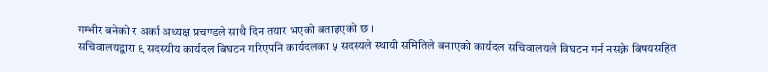गम्भीर बनेको र अर्का अध्यक्ष प्रचण्डले साथै दिन तयार भएको बताइएको छ ।
सचिवालयद्वारा ९ सदस्यीय कार्यदल बिघटन गरिएपनि कार्यदलका ५ सदस्यले स्थायी समितिले बनाएको कार्यदल सचिवालयले विघटन गर्न नसक्ने बिषयसहित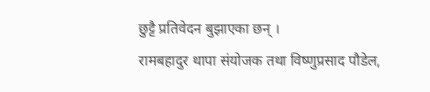छुट्टै प्रतिवेदन बुझाएका छन् ।
रामबहादुर थापा संयोजक तथा विष्णुप्रसाद पौडेल,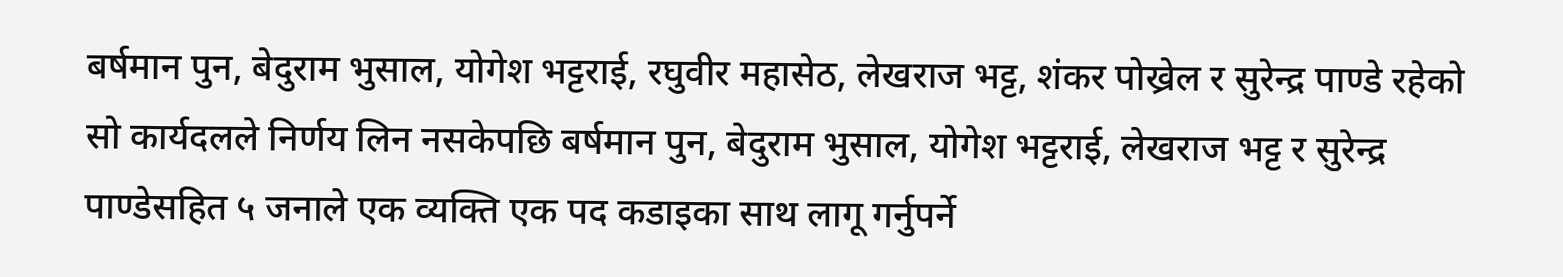बर्षमान पुन, बेदुराम भुसाल, योगेश भट्टराई, रघुवीर महासेठ, लेखराज भट्ट, शंकर पोख्रेल र सुरेन्द्र पाण्डे रहेको सो कार्यदलले निर्णय लिन नसकेपछि बर्षमान पुन, बेदुराम भुसाल, योगेश भट्टराई, लेखराज भट्ट र सुरेन्द्र पाण्डेसहित ५ जनाले एक व्यक्ति एक पद कडाइका साथ लागू गर्नुपर्ने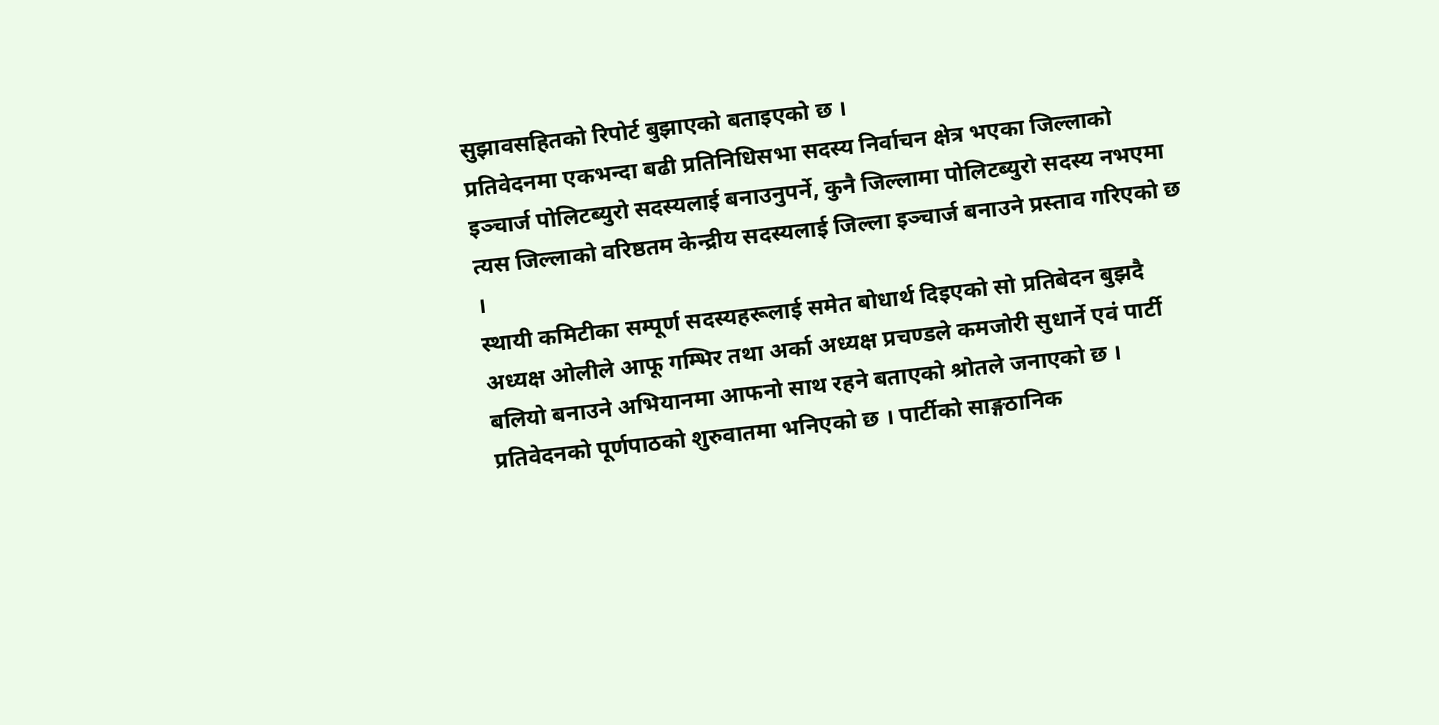सुझावसहितको रिपोर्ट बुझाएको बताइएको छ ।
प्रतिवेदनमा एकभन्दा बढी प्रतिनिधिसभा सदस्य निर्वाचन क्षेत्र भएका जिल्लाको इञ्चार्ज पोलिटब्युरो सदस्यलाई बनाउनुपर्ने, कुनै जिल्लामा पोलिटब्युरो सदस्य नभएमा त्यस जिल्लाको वरिष्ठतम केन्द्रीय सदस्यलाई जिल्ला इञ्चार्ज बनाउने प्रस्ताव गरिएको छ ।
स्थायी कमिटीका सम्पूर्ण सदस्यहरूलाई समेत बोधार्थ दिइएको सो प्रतिबेदन बुझदै अध्यक्ष ओलीले आफू गम्भिर तथा अर्का अध्यक्ष प्रचण्डले कमजोरी सुधार्ने एवं पार्टी बलियो बनाउने अभियानमा आफनो साथ रहने बताएको श्रोतले जनाएको छ ।
प्रतिवेदनको पूर्णपाठको शुरुवातमा भनिएको छ । पार्टीको साङ्गठानिक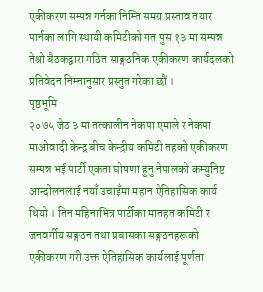एकीकरण सम्पन्न गर्नका निम्ति समग्र प्रस्ताव तयार पार्नका लागि स्थायी कमिटीको गत पुस १३ मा सम्पन्न तेश्रो बैठकद्वारा गठित साङ्गठनिक एकीकरण कार्यदलको प्रतिवेदन निम्नानुसार प्रस्तुत गरेका छौं ।
पृष्ठभूमि
२०७५ जेठ ३ मा तत्कालीन नेकपा एमाले र नेकपा माओवादी केन्द्र बीच केन्द्रीय कमिटी तहको एकीकरण सम्पन्न भई पार्टी एकता घोषणा हुनु नेपालको कम्युनिष्ट आन्दोलनलाई नयाँ उचाइँमा महान ऐतिहासिक कार्य थियो । तिन महिनाभित्र पार्टीका मातहत कमिटी र जनवर्गीय सङ्गठन तथा प्रबासका सङ्गठनहरूको एकीकरण गरी उक्त ऐतिहासिक कार्यलाई पूर्णता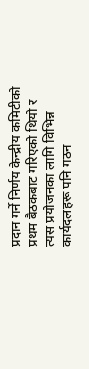प्रदान गर्ने निर्णय केन्द्रीय कमिटीको प्रथम बैठकबाट गरिएको थियो र त्यस प्रयोजनका लागि विभिन्न कार्यदलहरू पनि गठन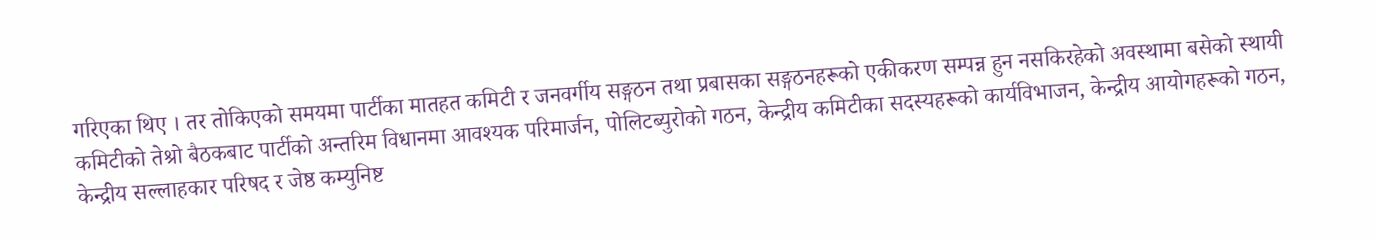गरिएका थिए । तर तोकिएको समयमा पार्टीका मातहत कमिटी र जनवर्गीय सङ्गठन तथा प्रबासका सङ्गठनहरूको एकीकरण सम्पन्न हुन नसकिरहेको अवस्थामा बसेको स्थायी कमिटीको तेश्रो बैठकबाट पार्टीको अन्तरिम विधानमा आवश्यक परिमार्जन, पोलिटब्युरोको गठन, केन्द्रीय कमिटीका सदस्यहरूको कार्यविभाजन, केन्द्रीय आयोगहरूको गठन, केन्द्रीय सल्लाहकार परिषद र जेष्ठ कम्युनिष्ट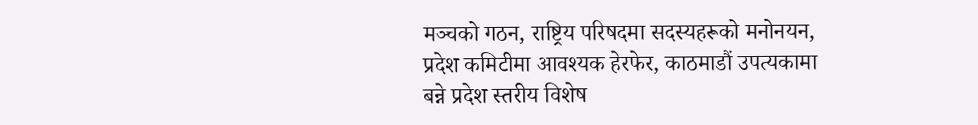मञ्चको गठन, राष्ट्रिय परिषदमा सदस्यहरूको मनोनयन, प्रदेश कमिटीमा आवश्यक हेरफेर, काठमाडौं उपत्यकामा बन्ने प्रदेश स्तरीय विशेष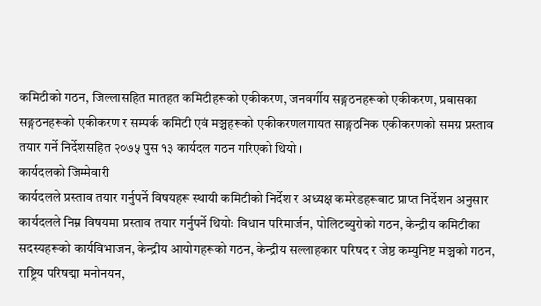कमिटीको गठन, जिल्लासहित मातहत कमिटीहरूको एकीकरण, जनवर्गीय सङ्गठनहरूको एकीकरण, प्रबासका सङ्गठनहरूको एकीकरण र सम्पर्क कमिटी एवं मञ्चहरूको एकीकरणलगायत साङ्गठनिक एकीकरणको समग्र प्रस्ताव तयार गर्ने निर्देशसहित २०७५ पुस १३ कार्यदल गठन गरिएको थियो ।
कार्यदलको जिम्मेवारी
कार्यदलले प्रस्ताव तयार गर्नुपर्ने विषयहरू स्थायी कमिटीको निर्देश र अध्यक्ष कमरेडहरूबाट प्राप्त निर्देशन अनुसार कार्यदलले निम्न विषयमा प्रस्ताव तयार गर्नुपर्ने थियोः विधान परिमार्जन, पोलिटब्युरोको गठन, केन्द्रीय कमिटीका सदस्यहरूको कार्यविभाजन, केन्द्रीय आयोगहरूको गठन, केन्द्रीय सल्लाहकार परिषद र जेष्ठ कम्युनिष्ट मञ्चको गठन, राष्ट्रिय परिषद्मा मनोनयन,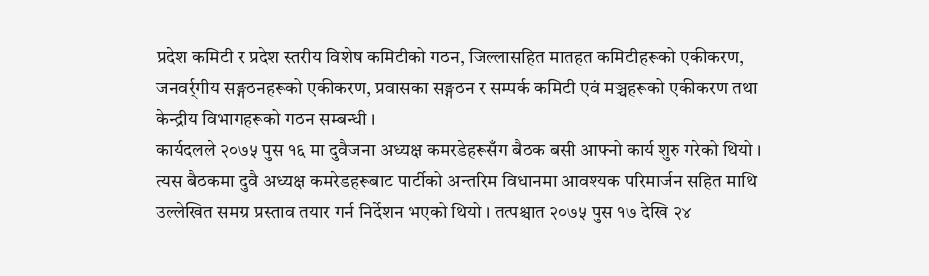प्रदेश कमिटी र प्रदेश स्तरीय विशेष कमिटीको गठन, जिल्लासहित मातहत कमिटीहरूको एकीकरण, जनवर्र्गीय सङ्गठनहरूको एकीकरण, प्रवासका सङ्गठन र सम्पर्क कमिटी एवं मञ्चहरूको एकीकरण तथा केन्द्रीय विभागहरूको गठन सम्बन्धी ।
कार्यदलले २०७५ पुस १६ मा दुवैजना अध्यक्ष कमरडेहरूसँग बैठक बसी आफ्नो कार्य शुरु गरेको थियो । त्यस बैठकमा दुवै अध्यक्ष कमरेडहरूबाट पार्टीको अन्तरिम विधानमा आवश्यक परिमार्जन सहित माथि उल्लेखित समग्र प्रस्ताव तयार गर्न निर्देशन भएको थियो । तत्पश्चात २०७५ पुस १७ देखि २४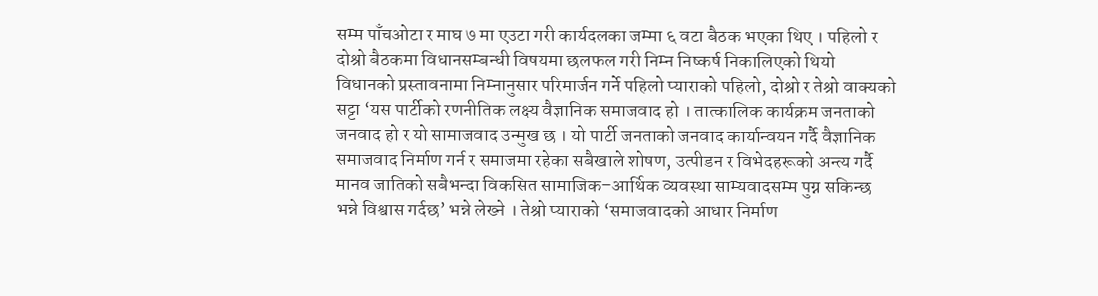सम्म पाँचओटा र माघ ७ मा एउटा गरी कार्यदलका जम्मा ६ वटा बैठक भएका थिए । पहिलो र दोश्रो बैठकमा विधानसम्बन्धी विषयमा छलफल गरी निम्न निष्कर्ष निकालिएको थियो विधानको प्रस्तावनामा निम्नानुसार परिमार्जन गर्ने पहिलो प्याराको पहिलो, दोश्रो र तेश्रो वाक्यको सट्टा ‘यस पार्टीको रणनीतिक लक्ष्य वैज्ञानिक समाजवाद हो । तात्कालिक कार्यक्रम जनताको जनवाद हो र यो सामाजवाद उन्मुख छ । यो पार्टी जनताको जनवाद कार्यान्वयन गर्दै वैज्ञानिक समाजवाद निर्माण गर्न र समाजमा रहेका सबैखाले शोषण, उत्पीडन र विभेदहरूको अन्त्य गर्दै मानव जातिको सबैभन्दा विकसित सामाजिक–आर्थिक व्यवस्था साम्यवादसम्म पुग्न सकिन्छ भन्ने विश्वास गर्दछ’ भन्ने लेख्ने । तेश्रो प्याराको ‘समाजवादको आधार निर्माण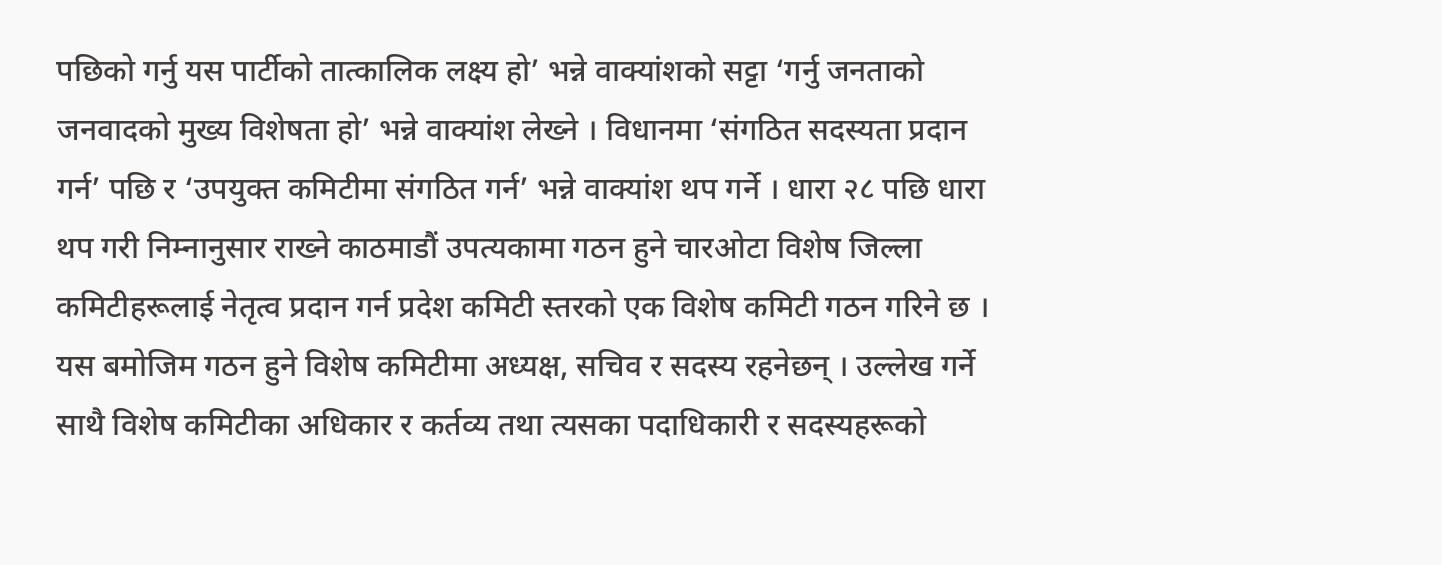पछिको गर्नु यस पार्टीको तात्कालिक लक्ष्य हो’ भन्ने वाक्यांशको सट्टा ‘गर्नु जनताको जनवादको मुख्य विशेषता हो’ भन्ने वाक्यांश लेख्ने । विधानमा ‘संगठित सदस्यता प्रदान गर्न’ पछि र ‘उपयुक्त कमिटीमा संगठित गर्न’ भन्ने वाक्यांश थप गर्ने । धारा २८ पछि धारा थप गरी निम्नानुसार राख्ने काठमाडौं उपत्यकामा गठन हुने चारओटा विशेष जिल्ला कमिटीहरूलाई नेतृत्व प्रदान गर्न प्रदेश कमिटी स्तरको एक विशेष कमिटी गठन गरिने छ । यस बमोजिम गठन हुने विशेष कमिटीमा अध्यक्ष, सचिव र सदस्य रहनेछन् । उल्लेख गर्ने साथै विशेष कमिटीका अधिकार र कर्तव्य तथा त्यसका पदाधिकारी र सदस्यहरूको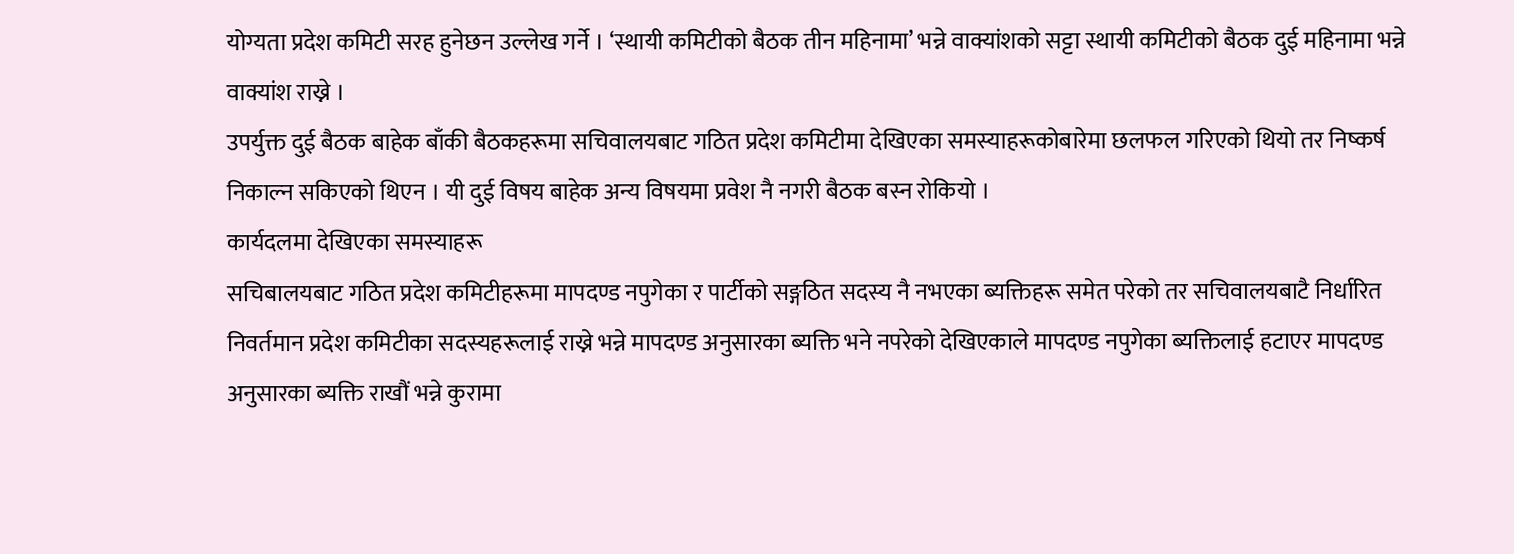योग्यता प्रदेश कमिटी सरह हुनेछन उल्लेख गर्ने । ‘स्थायी कमिटीको बैठक तीन महिनामा’ भन्ने वाक्यांशको सट्टा स्थायी कमिटीको बैठक दुई महिनामा भन्ने वाक्यांश राख्ने ।
उपर्युक्त दुई बैठक बाहेक बाँकी बैठकहरूमा सचिवालयबाट गठित प्रदेश कमिटीमा देखिएका समस्याहरूकोबारेमा छलफल गरिएको थियो तर निष्कर्ष निकाल्न सकिएको थिएन । यी दुई विषय बाहेक अन्य विषयमा प्रवेश नै नगरी बैठक बस्न रोकियो ।
कार्यदलमा देखिएका समस्याहरू
सचिबालयबाट गठित प्रदेश कमिटीहरूमा मापदण्ड नपुगेका र पार्टीको सङ्गठित सदस्य नै नभएका ब्यक्तिहरू समेत परेको तर सचिवालयबाटै निर्धारित निवर्तमान प्रदेश कमिटीका सदस्यहरूलाई राख्ने भन्ने मापदण्ड अनुसारका ब्यक्ति भने नपरेको देखिएकाले मापदण्ड नपुगेका ब्यक्तिलाई हटाएर मापदण्ड अनुसारका ब्यक्ति राखौं भन्ने कुरामा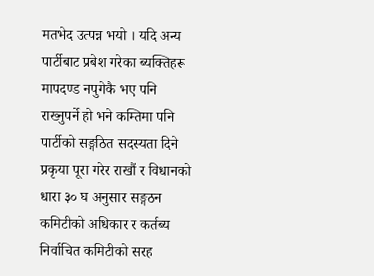मतभेद उत्पन्न भयो । यदि अन्य पार्टीबाट प्रबेश गरेका ब्यक्तिहरू मापदण्ड नपुगेकै भए पनि राख्नुपर्ने हो भने कम्तिमा पनि पार्टीको सङ्गठित सदस्यता दिने प्रकृया पूरा गरेर राखौं र विधानको धारा ३० घ अनुसार सङ्गठन कमिटीको अधिकार र कर्तब्य निर्वाचित कमिटीको सरह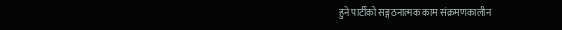हुने पार्टीको सङ्गठनात्मक काम संक्रमणकालीन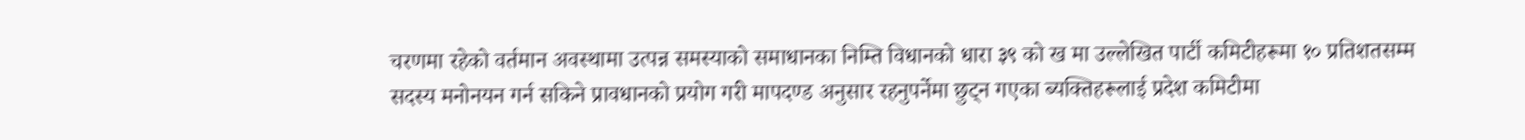चरणमा रहेको वर्तमान अवस्थामा उत्पन्न समस्याको समाधानका निम्ति विधानको धारा ३९ को ख मा उल्लेखित पार्टी कमिटीहरूमा १० प्रतिशतसम्म सदस्य मनोनयन गर्न सकिने प्रावधानको प्रयोग गरी मापदण्ड अनुसार रहनुपर्नेमा छुट्न गएका ब्यक्तिहरूलाई प्रदेश कमिटीमा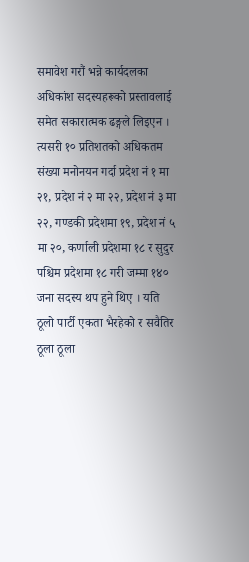समावेश गरौं भन्ने कार्यदलका अधिकांश सदस्यहरूको प्रस्तावलाई समेत सकारात्मक ढङ्गले लिइएन । त्यसरी १० प्रतिशतको अधिकतम संख्या मनोनयन गर्दा प्रदेश नं १ मा २१, प्रदेश नं २ मा २२, प्रदेश नं ३ मा २२, गण्डकी प्रदेशमा १९, प्रदेश नं ५ मा २०, कर्णाली प्रदेशमा १८ र सुदुर पश्चिम प्रदेशमा १८ गरी जम्मा १४० जना सदस्य थप हुने थिए । यति ठूलो पार्टी एकता भैरहेको र सवैतिर ठूला ठूला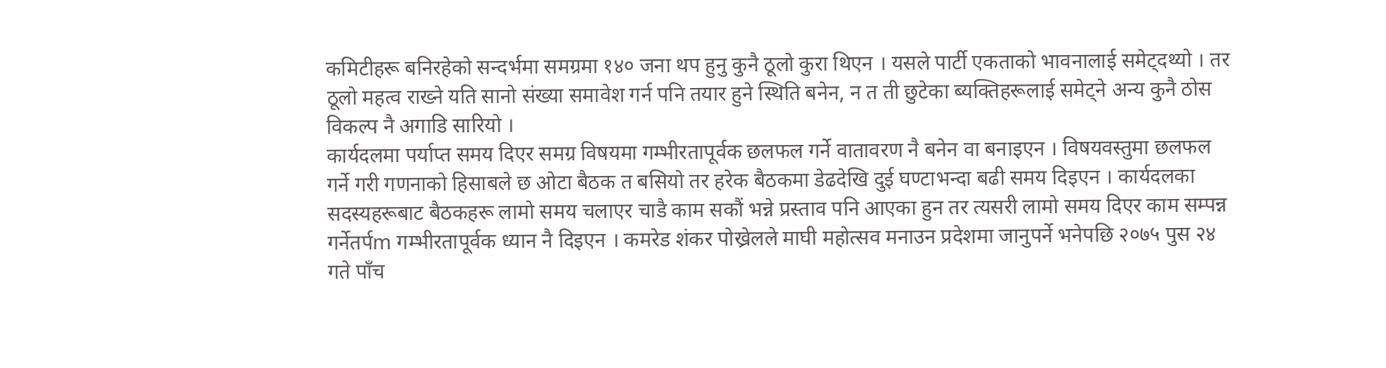कमिटीहरू बनिरहेको सन्दर्भमा समग्रमा १४० जना थप हुनु कुनै ठूलो कुरा थिएन । यसले पार्टी एकताको भावनालाई समेट्दथ्यो । तर ठूलो महत्व राख्ने यति सानो संख्या समावेश गर्न पनि तयार हुने स्थिति बनेन, न त ती छुटेका ब्यक्तिहरूलाई समेट्ने अन्य कुनै ठोस विकल्प नै अगाडि सारियो ।
कार्यदलमा पर्याप्त समय दिएर समग्र विषयमा गम्भीरतापूर्वक छलफल गर्ने वातावरण नै बनेन वा बनाइएन । विषयवस्तुमा छलफल गर्ने गरी गणनाको हिसाबले छ ओटा बैठक त बसियो तर हरेक बैठकमा डेढदेखि दुई घण्टाभन्दा बढी समय दिइएन । कार्यदलका सदस्यहरूबाट बैठकहरू लामो समय चलाएर चाडै काम सकौं भन्ने प्रस्ताव पनि आएका हुन तर त्यसरी लामो समय दिएर काम सम्पन्न गर्नेतर्पm गम्भीरतापूर्वक ध्यान नै दिइएन । कमरेड शंकर पोख्रेलले माघी महोत्सव मनाउन प्रदेशमा जानुपर्ने भनेपछि २०७५ पुस २४ गते पाँच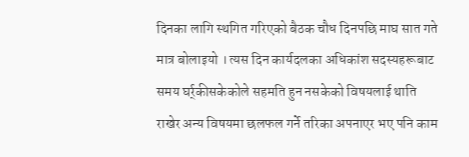दिनका लागि स्थगित गरिएको बैठक चौध दिनपछि माघ सात गते मात्र बोलाइयो । त्यस दिन कार्यदलका अधिकांश सदस्यहरूबाट समय घर्र्कीसकेकोले सहमति हुन नसकेको विषयलाई थाति राखेर अन्य विषयमा छलफल गर्ने तरिका अपनाएर भए पनि काम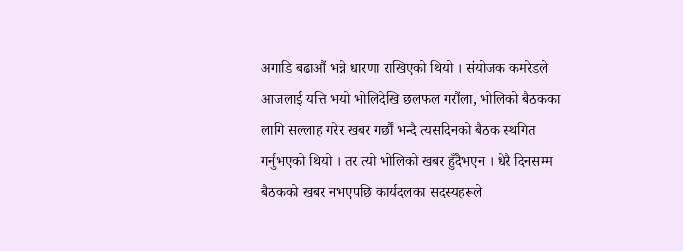अगाडि बढाऔं भन्ने धारणा राखिएको थियो । संयोजक कमरेडले आजलाई यत्ति भयो भोलिदेखि छलफल गरौंला, भोलिको बैठकका लागि सल्लाह गरेर खबर गर्छौं भन्दै त्यसदिनको बैठक स्थगित गर्नुभएको थियो । तर त्यो भोलिको खबर हुँदैभएन । धेरै दिनसम्म बैठकको खबर नभएपछि कार्यदलका सदस्यहरूले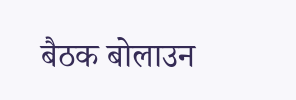बैठक बोलाउन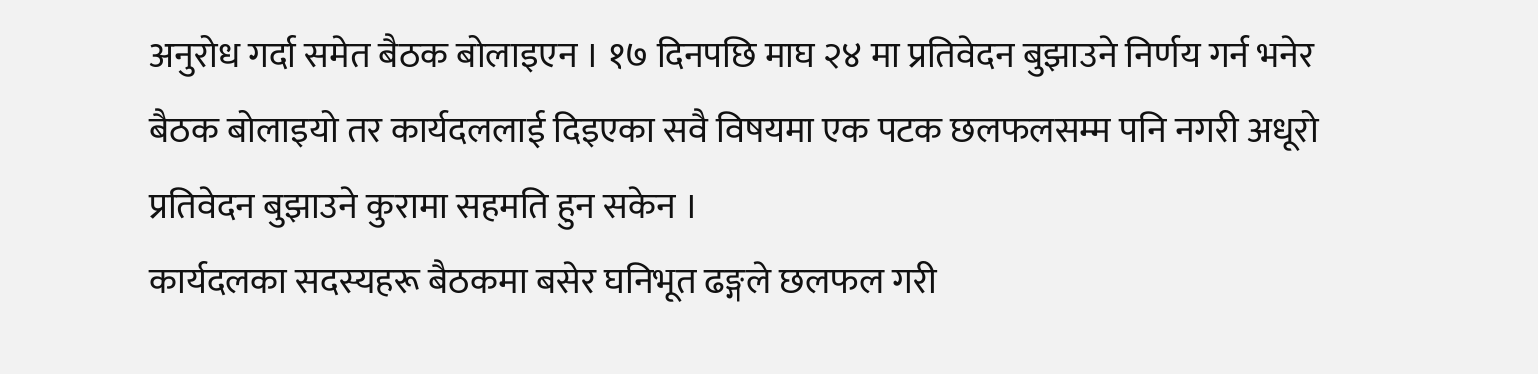अनुरोध गर्दा समेत बैठक बोलाइएन । १७ दिनपछि माघ २४ मा प्रतिवेदन बुझाउने निर्णय गर्न भनेर बैठक बोलाइयो तर कार्यदललाई दिइएका सवै विषयमा एक पटक छलफलसम्म पनि नगरी अधूरो प्रतिवेदन बुझाउने कुरामा सहमति हुन सकेन ।
कार्यदलका सदस्यहरू बैठकमा बसेर घनिभूत ढङ्गले छलफल गरी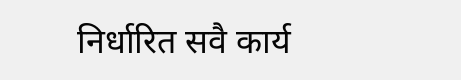निर्धारित सवै कार्य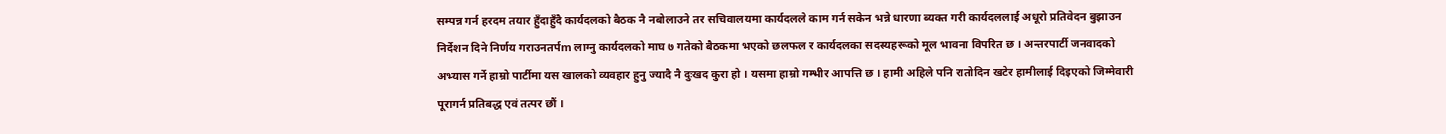सम्पन्न गर्न हरदम तयार हुँदाहुँदै कार्यदलको बैठक नै नबोलाउने तर सचिवालयमा कार्यदलले काम गर्न सकेन भन्ने धारणा ब्यक्त गरी कार्यदललाई अधूरो प्रतिवेदन बुझाउन निर्देशन दिने निर्णय गराउनतर्पm लाग्नु कार्यदलको माघ ७ गतेको बैठकमा भएको छलफल र कार्यदलका सदस्यहरूको मूल भावना विपरित छ । अन्तरपार्टी जनवादको अभ्यास गर्ने हाम्रो पार्टीमा यस खालको व्यवहार हुनु ज्यादै नै दुःखद कुरा हो । यसमा हाम्रो गम्भीर आपत्ति छ । हामी अहिले पनि रातोदिन खटेर हामीलाई दिइएको जिम्मेवारी पूरागर्न प्रतिबद्ध एवं तत्पर छौं ।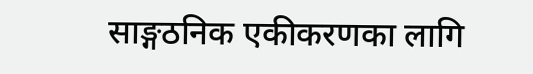साङ्गठनिक एकीकरणका लागि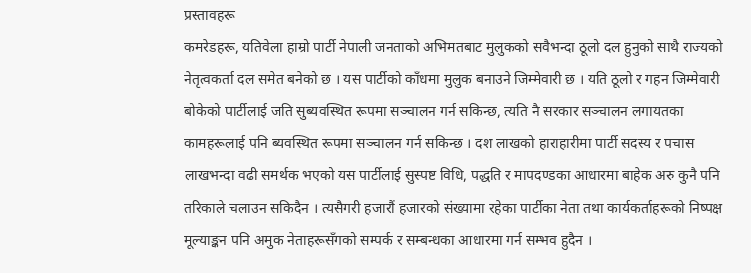प्रस्तावहरू
कमरेडहरू, यतिवेला हाम्रो पार्टी नेपाली जनताको अभिमतबाट मुलुकको सवैभन्दा ठूलो दल हुनुको साथै राज्यको नेतृत्वकर्ता दल समेत बनेको छ । यस पार्टीको काँधमा मुलुक बनाउने जिम्मेवारी छ । यति ठूलो र गहन जिम्मेवारी बोकेको पार्टीलाई जति सुब्यवस्थित रूपमा सञ्चालन गर्न सकिन्छ, त्यति नै सरकार सञ्चालन लगायतका कामहरूलाई पनि ब्यवस्थित रूपमा सञ्चालन गर्न सकिन्छ । दश लाखको हाराहारीमा पार्टी सदस्य र पचास लाखभन्दा वढी समर्थक भएको यस पार्टीलाई सुस्पष्ट विधि, पद्धति र मापदण्डका आधारमा बाहेक अरु कुनै पनि तरिकाले चलाउन सकिदैन । त्यसैगरी हजारौं हजारको संख्यामा रहेका पार्टीका नेता तथा कार्यकर्ताहरूको निष्पक्ष मूल्याङ्कन पनि अमुक नेताहरूसँगको सम्पर्क र सम्बन्धका आधारमा गर्न सम्भव हुदैन ।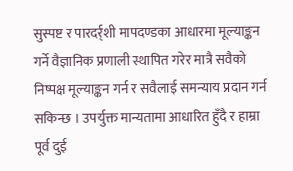सुस्पष्ट र पारदर्र्शी मापदण्डका आधारमा मूल्याङ्कन गर्ने वैज्ञानिक प्रणाली स्थापित गरेर मात्रै सवैको निष्पक्ष मूल्याङ्कन गर्न र सवैलाई समन्याय प्रदान गर्न सकिन्छ । उपर्युक्त मान्यतामा आधारित हुँदै र हाम्रा पूर्व दुई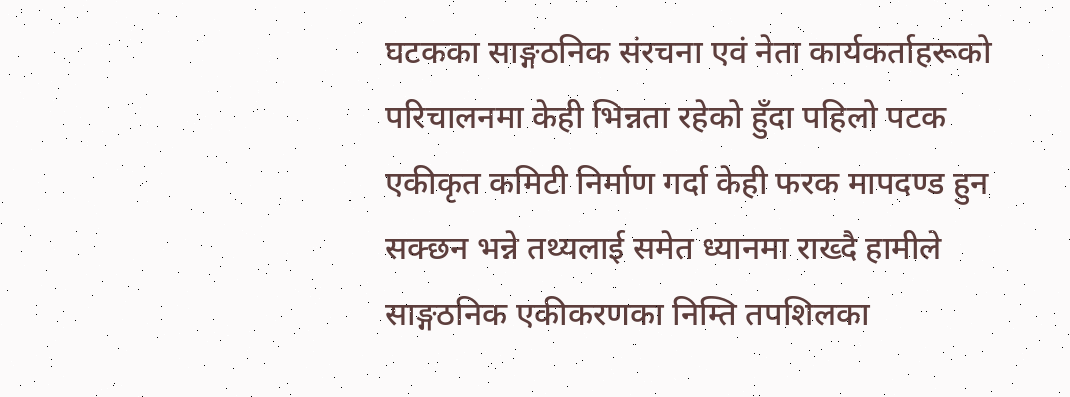घटकका साङ्गठनिक संरचना एवं नेता कार्यकर्ताहरूको परिचालनमा केही भिन्नता रहेको हुँदा पहिलो पटक एकीकृत कमिटी निर्माण गर्दा केही फरक मापदण्ड हुन सक्छन भन्ने तथ्यलाई समेत ध्यानमा राख्दै हामीले साङ्गठनिक एकीकरणका निम्ति तपशिलका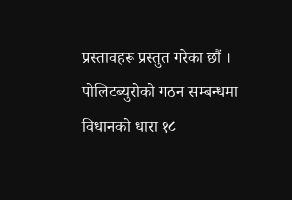प्रस्तावहरू प्रस्तुत गरेका छौं ।
पोलिटब्युरोको गठन सम्बन्धमा
विधानको धारा १८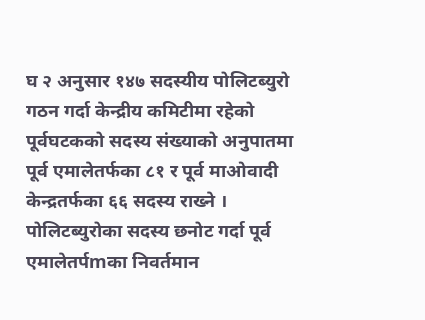घ २ अनुसार १४७ सदस्यीय पोलिटब्युरो गठन गर्दा केन्द्रीय कमिटीमा रहेको पूर्वघटकको सदस्य संख्याको अनुपातमा पूर्व एमालेतर्फका ८१ र पूर्व माओवादी केन्द्रतर्फका ६६ सदस्य राख्ने । पोलिटब्युरोका सदस्य छनोट गर्दा पूर्व एमालेतर्पmका निवर्तमान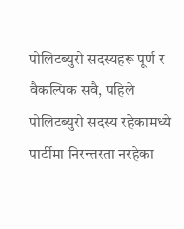पोलिटब्युरो सदस्यहरू पूर्ण र वैकल्पिक सवै, पहिले पोलिटब्युरो सदस्य रहेकामध्ये पार्टीमा निरन्तरता नरहेका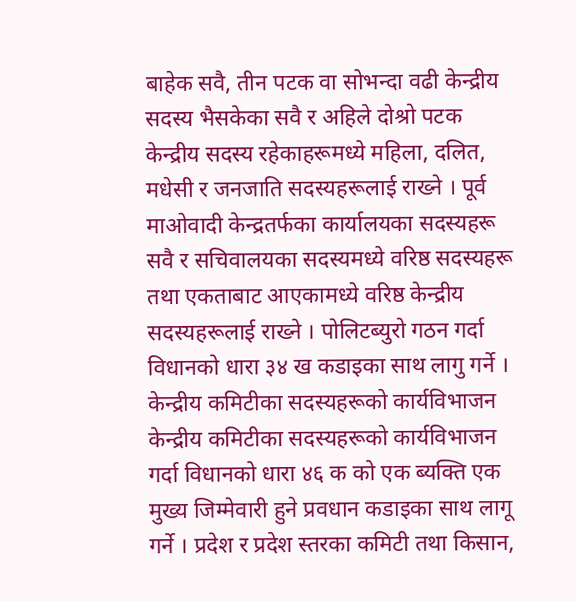बाहेक सवै, तीन पटक वा सोभन्दा वढी केन्द्रीय सदस्य भैसकेका सवै र अहिले दोश्रो पटक केन्द्रीय सदस्य रहेकाहरूमध्ये महिला, दलित, मधेसी र जनजाति सदस्यहरूलाई राख्ने । पूर्व माओवादी केन्द्रतर्फका कार्यालयका सदस्यहरू सवै र सचिवालयका सदस्यमध्ये वरिष्ठ सदस्यहरू तथा एकताबाट आएकामध्ये वरिष्ठ केन्द्रीय सदस्यहरूलाई राख्ने । पोलिटब्युरो गठन गर्दा विधानको धारा ३४ ख कडाइका साथ लागु गर्ने ।
केन्द्रीय कमिटीका सदस्यहरूको कार्यविभाजन
केन्द्रीय कमिटीका सदस्यहरूको कार्यविभाजन गर्दा विधानको धारा ४६ क को एक ब्यक्ति एक मुख्य जिम्मेवारी हुने प्रवधान कडाइका साथ लागू गर्ने । प्रदेश र प्रदेश स्तरका कमिटी तथा किसान,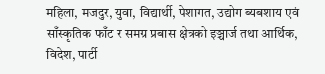महिला, मजदुर, युवा, विद्यार्थी, पेशागत, उद्योग ब्यबशाय एवं साँस्कृतिक फाँट र समग्र प्रबास क्षेत्रको इञ्चार्ज तथा आर्थिक, विदेश, पार्टी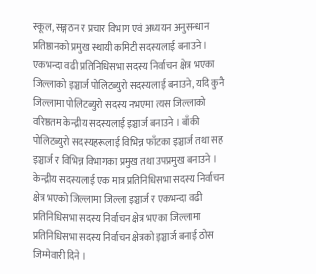स्कूल, सङ्गठन र प्रचार विभाग एवं अध्ययन अनुसन्धान प्रतिष्ठानको प्रमुख स्थायी कमिटी सदस्यलाई बनाउने । एकभन्दा वढी प्रतिनिधिसभा सदस्य निर्वाचन क्षेत्र भएका जिल्लाको इञ्चार्ज पोलिटब्युरो सदस्यलाई बनाउने, यदि कुनै जिल्लामा पोलिटब्युरो सदस्य नभएमा त्यस जिल्लाको वरिष्ठतम केन्द्रीय सदस्यलाई इञ्चार्ज बनाउने । बाँकी पोलिटब्युरो सदस्यहरूलाई विभिन्न फाँटका इञ्चार्ज तथा सह इञ्चार्ज र विभिन्न विभागका प्रमुख तथा उपप्रमुख बनाउने । केन्द्रीय सदस्यलाई एक मात्र प्रतिनिधिसभा सदस्य निर्वाचन क्षेत्र भएको जिल्लामा जिल्ला इञ्चार्ज र एकभन्दा वढी प्रतिनिधिसभा सदस्य निर्वाचन क्षेत्र भएका जिल्लामा प्रतिनिधिसभा सदस्य निर्वाचन क्षेत्रको इञ्चार्ज बनाई ठोस जिम्मेवारी दिने ।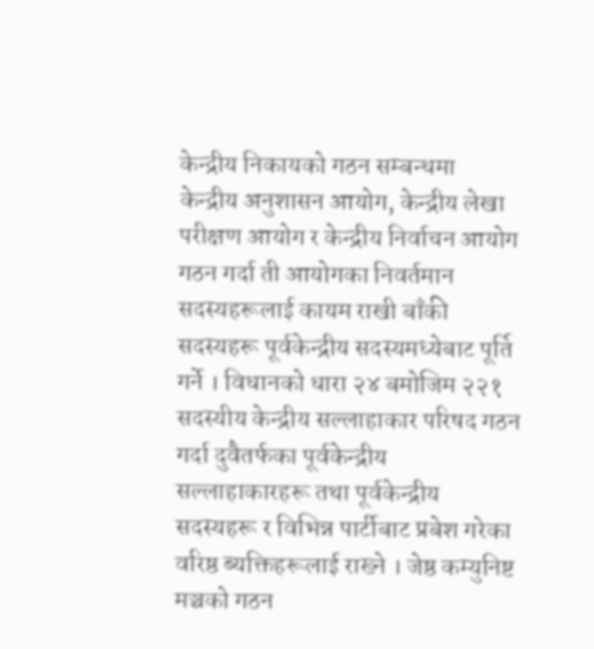केन्द्रीय निकायको गठन सम्बन्धमा
केन्द्रीय अनुशासन आयोग, केन्द्रीय लेखा परीक्षण आयोग र केन्द्रीय निर्वाचन आयोग गठन गर्दा ती आयोगका निवर्तमान सदस्यहरूलाई कायम राखी बाँकी सदस्यहरू पूर्वकेन्द्रीय सदस्यमध्येबाट पूर्ति गर्ने । विधानको धारा २४ बमोजिम २२१ सदस्यीय केन्द्रीय सल्लाहाकार परिषद गठन गर्दा दुवैतर्फका पूर्वकेन्द्रीय सल्लाहाकारहरू तथा पूर्वकेन्द्रीय सदस्यहरू र विभिन्न पार्टीबाट प्रबेश गरेका वरिष्ठ ब्यक्तिहरूलाई राख्ने । जेष्ठ कम्युनिष्ट मञ्चको गठन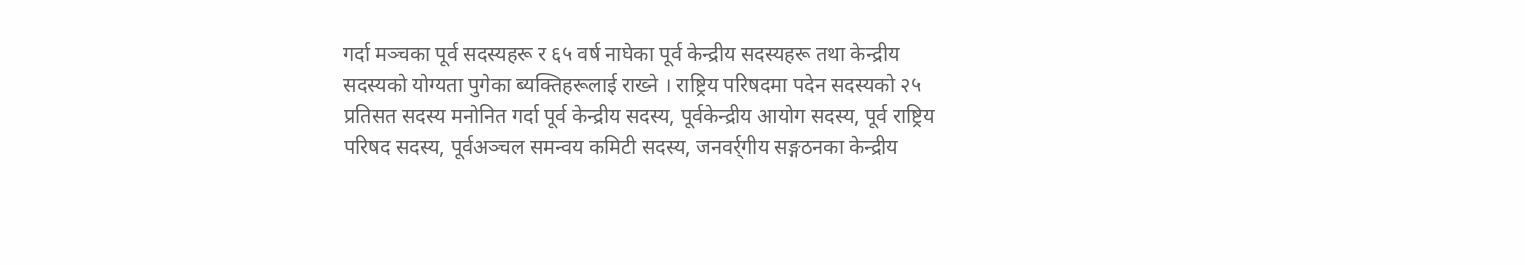गर्दा मञ्चका पूर्व सदस्यहरू र ६५ वर्ष नाघेका पूर्व केन्द्रीय सदस्यहरू तथा केन्द्रीय सदस्यको योग्यता पुगेका ब्यक्तिहरूलाई राख्ने । राष्ट्रिय परिषदमा पदेन सदस्यको २५ प्रतिसत सदस्य मनोनित गर्दा पूर्व केन्द्रीय सदस्य, पूर्वकेन्द्रीय आयोग सदस्य, पूर्व राष्ट्रिय परिषद सदस्य, पूर्वअञ्चल समन्वय कमिटी सदस्य, जनवर्र्गीय सङ्गठनका केन्द्रीय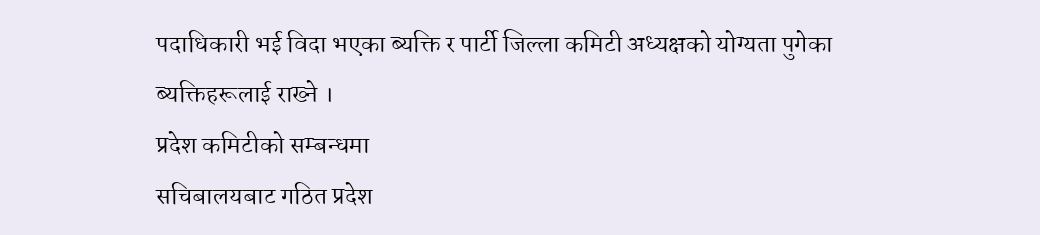पदाधिकारी भई विदा भएका ब्यक्ति र पार्टी जिल्ला कमिटी अध्यक्षको योग्यता पुगेका ब्यक्तिहरूलाई राख्ने ।
प्रदेश कमिटीको सम्बन्धमा
सचिबालयबाट गठित प्रदेश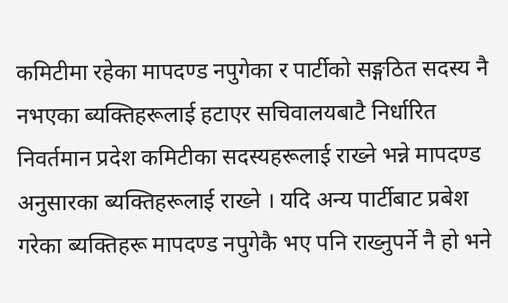कमिटीमा रहेका मापदण्ड नपुगेका र पार्टीको सङ्गठित सदस्य नै नभएका ब्यक्तिहरूलाई हटाएर सचिवालयबाटै निर्धारित निवर्तमान प्रदेश कमिटीका सदस्यहरूलाई राख्ने भन्ने मापदण्ड अनुसारका ब्यक्तिहरूलाई राख्ने । यदि अन्य पार्टीबाट प्रबेश गरेका ब्यक्तिहरू मापदण्ड नपुगेकै भए पनि राख्नुपर्ने नै हो भने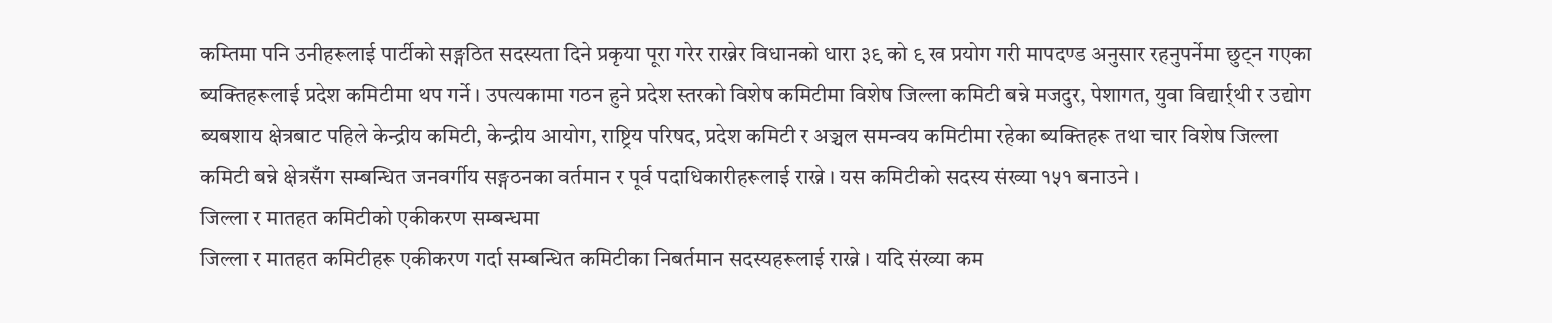कम्तिमा पनि उनीहरूलाई पार्टीको सङ्गठित सदस्यता दिने प्रकृया पूरा गरेर राख्नेर विधानको धारा ३९ को ९ ख प्रयोग गरी मापदण्ड अनुसार रहनुपर्नेमा छुट्न गएका ब्यक्तिहरूलाई प्रदेश कमिटीमा थप गर्ने । उपत्यकामा गठन हुने प्रदेश स्तरको विशेष कमिटीमा विशेष जिल्ला कमिटी बन्ने मजदुर, पेशागत, युवा विद्यार्र्थी र उद्योग ब्यबशाय क्षेत्रबाट पहिले केन्द्रीय कमिटी, केन्द्रीय आयोग, राष्ट्रिय परिषद, प्रदेश कमिटी र अञ्चल समन्वय कमिटीमा रहेका ब्यक्तिहरू तथा चार विशेष जिल्ला कमिटी बन्ने क्षेत्रसँग सम्बन्धित जनवर्गीय सङ्गठनका वर्तमान र पूर्व पदाधिकारीहरूलाई राख्ने । यस कमिटीको सदस्य संख्या १५१ बनाउने ।
जिल्ला र मातहत कमिटीको एकीकरण सम्बन्धमा
जिल्ला र मातहत कमिटीहरू एकीकरण गर्दा सम्बन्धित कमिटीका निबर्तमान सदस्यहरूलाई राख्ने । यदि संख्या कम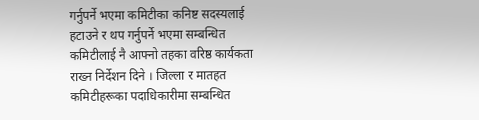गर्नुपर्ने भएमा कमिटीका कनिष्ट सदस्यलाई हटाउने र थप गर्नुपर्ने भएमा सम्बन्धित कमिटीलाई नै आफ्नो तहका वरिष्ठ कार्यकता राख्न निर्देशन दिने । जिल्ला र मातहत कमिटीहरूका पदाधिकारीमा सम्बन्धित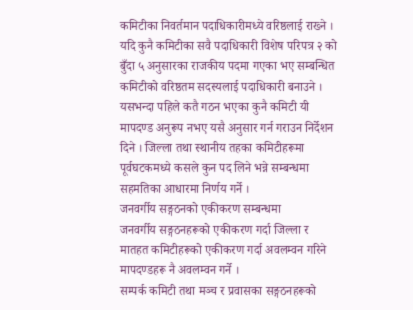कमिटीका निवर्तमान पदाधिकारीमध्ये वरिष्ठलाई राख्ने । यदि कुनै कमिटीका सवै पदाधिकारी विशेष परिपत्र २ को बुँदा ५ अनुसारका राजकीय पदमा गएका भए सम्बन्धित कमिटीको वरिष्ठतम सदस्यलाई पदाधिकारी बनाउने । यसभन्दा पहिले कतै गठन भएका कुनै कमिटी यी मापदण्ड अनुरूप नभए यसै अनुसार गर्न गराउन निर्देशन दिने । जिल्ला तथा स्थानीय तहका कमिटीहरूमा पूर्वघटकमध्ये कसले कुन पद लिने भन्ने सम्बन्धमा सहमतिका आधारमा निर्णय गर्ने ।
जनवर्गीय सङ्गठनको एकीकरण सम्बन्धमा
जनवर्गीय सङ्गठनहरूको एकीकरण गर्दा जिल्ला र मातहत कमिटीहरूको एकीकरण गर्दा अवलम्वन गरिने मापदण्डहरू नै अवलम्वन गर्ने ।
सम्पर्क कमिटी तथा मञ्च र प्रवासका सङ्गठनहरूको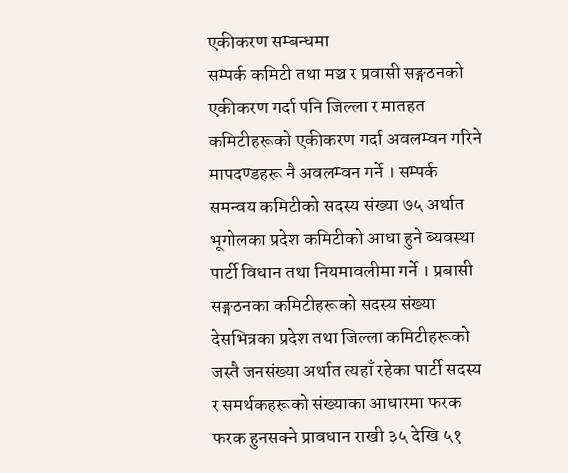एकीकरण सम्बन्धमा
सम्पर्क कमिटी तथा मञ्च र प्रवासी सङ्गठनको एकीकरण गर्दा पनि जिल्ला र मातहत कमिटीहरूको एकीकरण गर्दा अवलम्वन गरिने मापदण्डहरू नै अवलम्वन गर्ने । सम्पर्क समन्वय कमिटीको सदस्य संख्या ७५ अर्थात भूगोलका प्रदेश कमिटीको आधा हुने ब्यवस्था पार्टी विधान तथा नियमावलीमा गर्ने । प्रबासी सङ्गठनका कमिटीहरूको सदस्य संख्या देसभित्रका प्रदेश तथा जिल्ला कमिटीहरूको जस्तै जनसंख्या अर्थात त्यहाँ रहेका पार्टी सदस्य र समर्थकहरूको संख्याका आधारमा फरक फरक हुनसक्ने प्रावधान राखी ३५ देखि ५१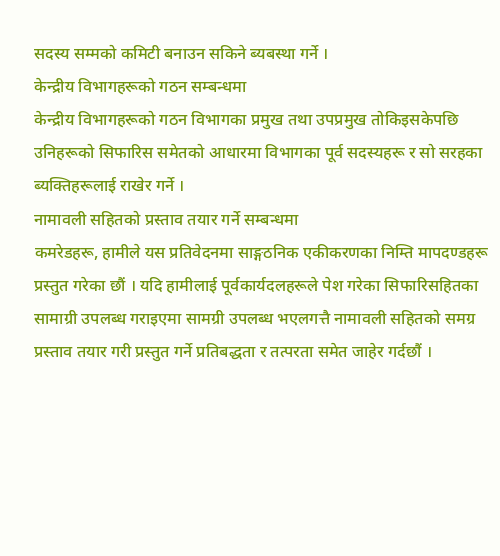सदस्य सम्मको कमिटी बनाउन सकिने ब्यबस्था गर्ने ।
केन्द्रीय विभागहरूको गठन सम्बन्धमा
केन्द्रीय विभागहरूको गठन विभागका प्रमुख तथा उपप्रमुख तोकिइसकेपछि उनिहरूको सिफारिस समेतको आधारमा विभागका पूर्व सदस्यहरू र सो सरहका ब्यक्तिहरूलाई राखेर गर्ने ।
नामावली सहितको प्रस्ताव तयार गर्ने सम्बन्धमा
कमरेडहरू, हामीले यस प्रतिवेदनमा साङ्गठनिक एकीकरणका निम्ति मापदण्डहरू प्रस्तुत गरेका छौं । यदि हामीलाई पूर्वकार्यदलहरूले पेश गरेका सिफारिसहितका सामाग्री उपलब्ध गराइएमा सामग्री उपलब्ध भएलगत्तै नामावली सहितको समग्र प्रस्ताव तयार गरी प्रस्तुत गर्ने प्रतिबद्धता र तत्परता समेत जाहेर गर्दछौं ।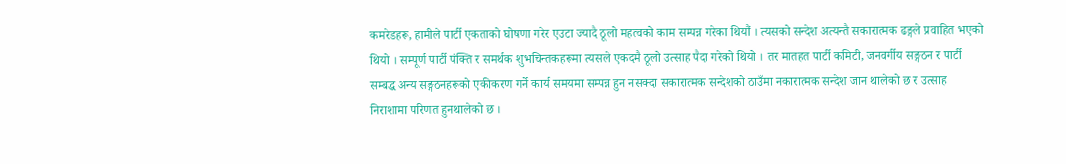कमरेडहरू, हामीले पार्टी एकताको घोषणा गरेर एउटा ज्यादै ठूलो महत्वको काम सम्पन्न गरेका थियौं । त्यसको सन्देश अत्यन्तै सकारात्मक ढङ्गले प्रवाहित भएको थियो । सम्पूर्ण पार्टी पंक्ति र समर्थक शुभचिन्तकहरूमा त्यसले एकदमै ठूलो उत्साह पैदा गरेको थियो । तर मातहत पार्टी कमिटी, जनवर्गीय सङ्गठन र पार्टी सम्बद्ध अन्य सङ्गठनहरूको एकीकरण गर्ने कार्य समयमा सम्पन्न हुन नसक्दा सकारात्मक सन्देशको ठाउँमा नकारात्मक सन्देश जान थालेको छ र उत्साह निराशामा परिणत हुनथालेको छ ।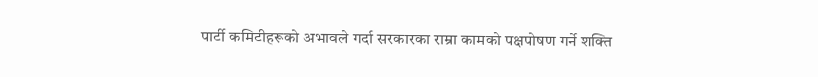पार्टी कमिटीहरूको अभावले गर्दा सरकारका राम्रा कामको पक्षपोषण गर्ने शक्ति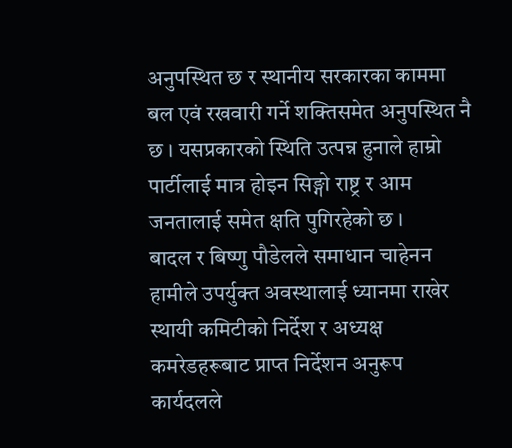अनुपस्थित छ र स्थानीय सरकारका काममा बल एवं रखवारी गर्ने शक्तिसमेत अनुपस्थित नै छ । यसप्रकारको स्थिति उत्पन्न हुनाले हाम्रो पार्टीलाई मात्र होइन सिङ्गो राष्ट्र र आम जनतालाई समेत क्षति पुगिरहेको छ ।
बादल र बिष्णु पौडेलले समाधान चाहेनन
हामीले उपर्युक्त अवस्थालाई ध्यानमा राखेर स्थायी कमिटीको निर्देश र अध्यक्ष कमरेडहरूबाट प्राप्त निर्देशन अनुरूप कार्यदलले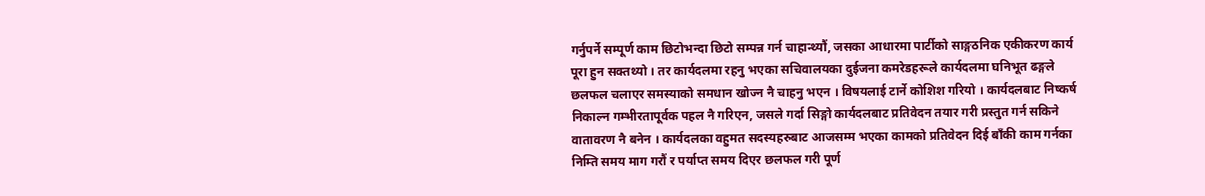गर्नुपर्ने सम्पूर्ण काम छिटोभन्दा छिटो सम्पन्न गर्न चाहान्थ्यौं, जसका आधारमा पार्टीको साङ्गठनिक एकीकरण कार्य पूरा हुन सक्तथ्यो । तर कार्यदलमा रहनु भएका सचिवालयका दुईजना कमरेडहरूले कार्यदलमा घनिभूत ढङ्गले छलफल चलाएर समस्याको समधान खोज्न नै चाहनु भएन । विषयलाई टार्ने कोशिश गरियो । कार्यदलबाट निष्कर्ष निकाल्न गम्भीरतापूर्वक पहल नै गरिएन, जसले गर्दा सिङ्गो कार्यदलबाट प्रतिवेदन तयार गरी प्रस्तुत गर्न सकिने वातावरण नै बनेन । कार्यदलका वहुमत सदस्यहरुबाट आजसम्म भएका कामको प्रतिवेदन दिई बाँकी काम गर्नका निम्ति समय माग गरौं र पर्याप्त समय दिएर छलफल गरी पूर्ण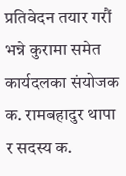प्रतिवेदन तयार गरौं भन्ने कुरामा समेत कार्यदलका संयोजक क. रामबहादुर थापा र सदस्य क.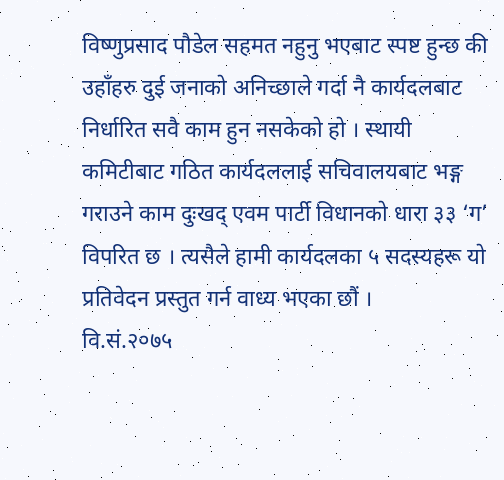विष्णुप्रसाद पौडेल सहमत नहुनु भएबाट स्पष्ट हुन्छ की उहाँहरु दुई जनाको अनिच्छाले गर्दा नै कार्यदलबाट निर्धारित सवै काम हुन नसकेको हो । स्थायी कमिटीबाट गठित कार्यदललाई सचिवालयबाट भङ्ग गराउने काम दुःखद् एवम पार्टी विधानको धारा ३३ ‘ग’ विपरित छ । त्यसैले हामी कार्यदलका ५ सदस्यहरू यो प्रतिवेदन प्रस्तुत गर्न वाध्य भएका छौं ।
वि.सं.२०७५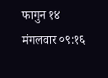फागुन १४ मंगलवार ०९:१६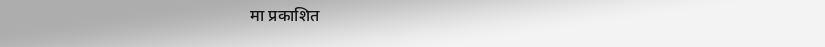मा प्रकाशित